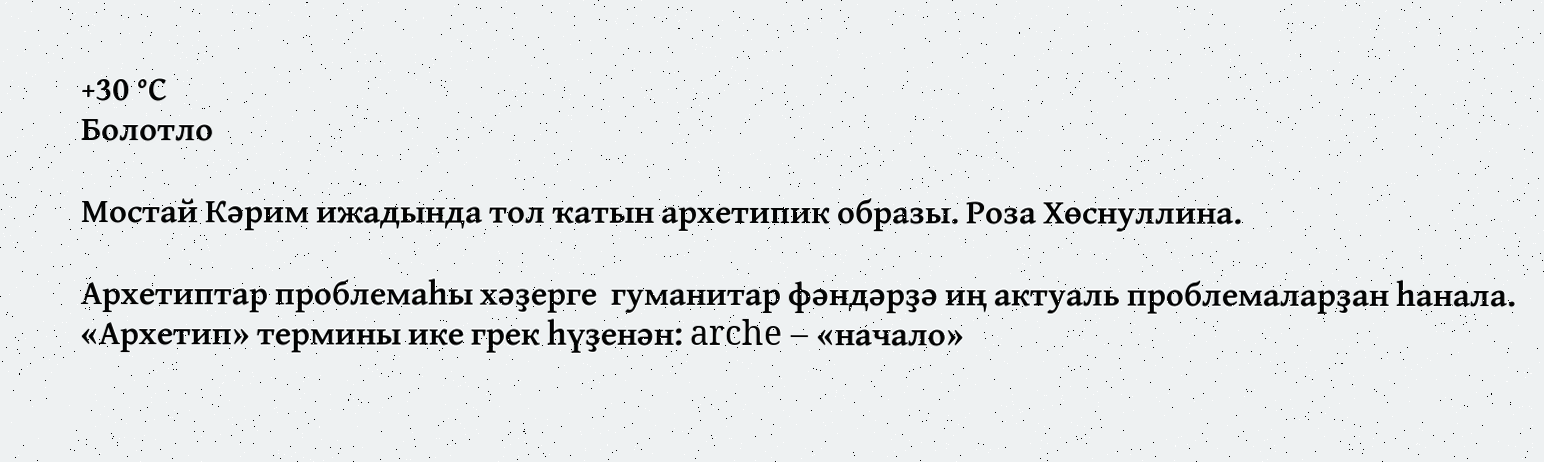+30 °С
Болотло

Мостай Кәрим ижадында тол ҡатын архетипик образы. Роза Хөснуллина.

Архетиптар проблемаһы хәҙерге  гуманитар фәндәрҙә иң актуаль проблемаларҙан һанала. «Архетип» термины ике грек һүҙенән: arche – «начало»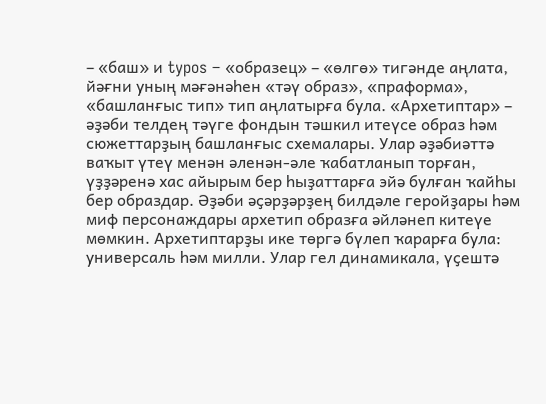– «баш» и typos – «образец» – «өлгө» тигәнде аңлата, йәғни уның мәғәнәһен «тәү образ», «праформа», «башланғыс тип» тип аңлатырға була. «Архетиптар» – әҙәби телдең тәүге фондын тәшкил итеүсе образ һәм сюжеттарҙың башланғыс схемалары. Улар әҙәбиәттә ваҡыт үтеү менән әленән-әле ҡабатланып торған, үҙҙәренә хас айырым бер һыҙаттарға эйә булған ҡайһы бер образдар. Әҙәби әҫәрҙәрҙең билдәле геройҙары һәм миф персонаждары архетип образға әйләнеп китеүе мөмкин. Архетиптарҙы ике төргә бүлеп ҡарарға була: универсаль һәм милли. Улар гел динамикала, үҫештә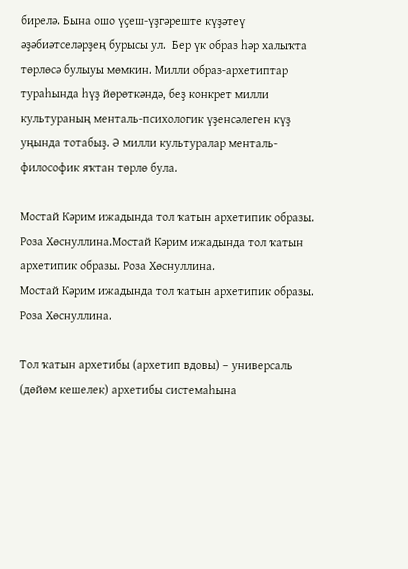бирелә. Бына ошо үҫеш-үҙгәреште күҙәтеү әҙәбиәтселәрҙең бурысы ул.  Бер үк образ һәр халыҡта төрлөсә булыуы мөмкин. Милли образ-архетиптар тураһында һүҙ йөрөткәндә, беҙ конкрет милли культураның менталь-психологик үҙенсәлеген күҙ уңында тотабыҙ. Ә милли культуралар менталь-философик яҡтан төрлө була.

Мостай Кәрим ижадында тол ҡатын архетипик образы. Роза Хөснуллина.Мостай Кәрим ижадында тол ҡатын архетипик образы. Роза Хөснуллина.
Мостай Кәрим ижадында тол ҡатын архетипик образы. Роза Хөснуллина.

Тол ҡатын архетибы (архетип вдовы) – универсаль (дөйөм кешелек) архетибы системаһына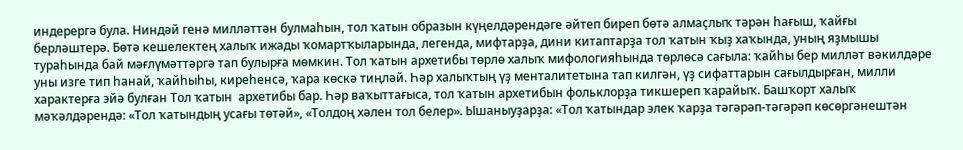индерергә була. Ниндәй генә милләттән булмаһын, тол ҡатын образын күңелдәрендәге әйтеп биреп бөтә алмаҫлыҡ тәрән һағыш, ҡайғы берләштерә. Бөтә кешелектең халыҡ ижады ҡомартҡыларында, легенда, мифтарҙа, дини китаптарҙа тол ҡатын ҡыҙ хаҡында, уның яҙмышы тураһында бай мәғлүмәттәргә тап булырға мөмкин. Тол ҡатын архетибы төрлө халыҡ мифологияһында төрлөсә сағыла: ҡайһы бер милләт вәкилдәре уны изге тип һанай, ҡайһыһы, киреһенсә, ҡара көскә тиңләй. Һәр халыҡтың үҙ менталитетына тап килгән, үҙ сифаттарын сағылдырған, милли характерға эйә булған Тол ҡатын  архетибы бар. Һәр ваҡыттағыса, тол ҡатын архетибын фольклорҙа тикшереп ҡарайыҡ. Башҡорт халыҡ мәҡәлдәрендә: «Тол ҡатындың усағы төтәй», «Толдоң хәлен тол белер». Ышаныуҙарҙа: «Тол ҡатындар элек ҡарҙа тәгәрәп-тәгәрәп көсөргәнештән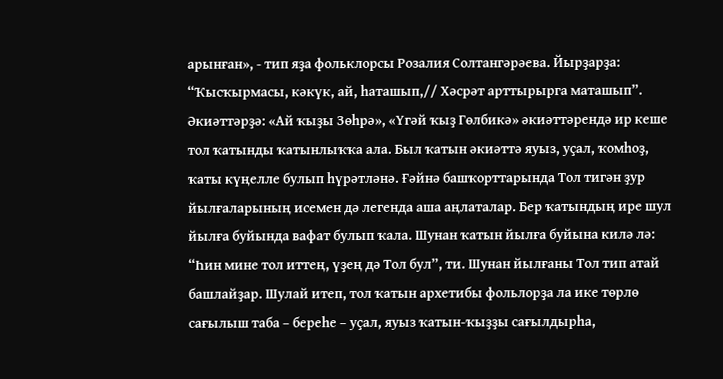арынған», - тип яҙа фольклорсы Розалия Солтангәрәева. Йырҙарҙа: “Ҡысҡырмасы, кәкүк, ай, һаташып,// Хәсрәт арттырырга маташып”.  Әкиәттәрҙә: «Ай ҡыҙы Зөһрә», «Үгәй ҡыҙ Гөлбикә» әкиәттәрендә ир кеше тол ҡатынды ҡатынлыҡҡа ала. Был ҡатын әкиәттә яуыз, уҫал, ҡомһоҙ, ҡаты күңелле булып һүрәтләнә. Ғәйнә башҡорттарында Тол тигән ҙур йылғаларының исемен дә легенда аша аңлаталар. Бер ҡатындың ире шул йылға буйында вафат булып ҡала. Шунан ҡатын йылға буйына килә лә: “Һин мине тол иттең, үҙең дә Тол бул”, ти. Шунан йылғаны Тол тип атай башлайҙар. Шулай итеп, тол ҡатын архетибы фольлорҙа ла ике төрлө сағылыш таба – береһе – уҫал, яуыз ҡатын-ҡыҙҙы сағылдырһа,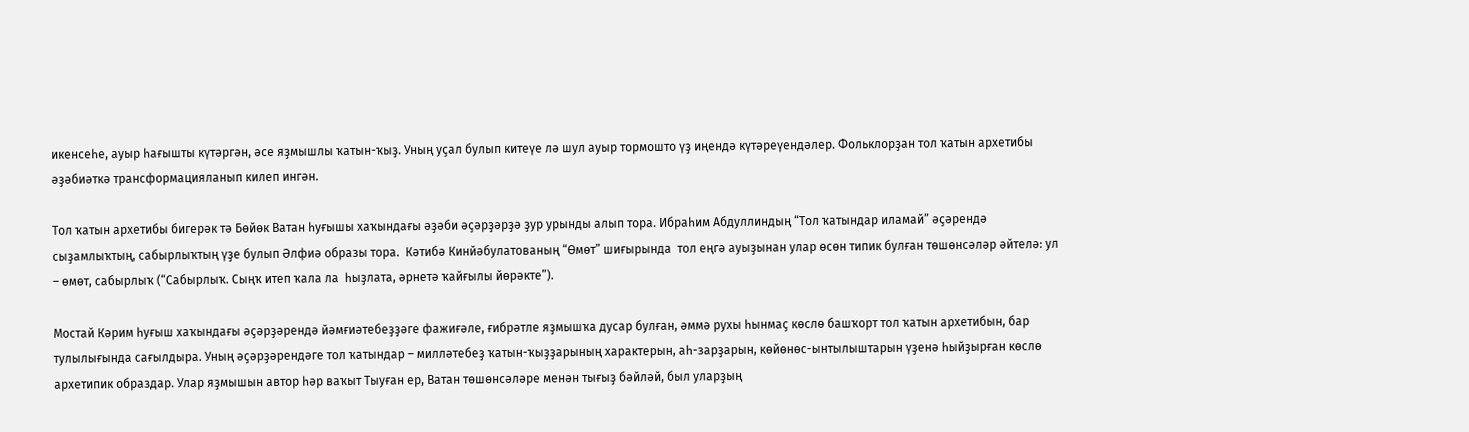икенсеһе, ауыр һағышты күтәргән, әсе яҙмышлы ҡатын-ҡыҙ. Уның уҫал булып китеүе лә шул ауыр тормошто үҙ иңендә күтәреүендәлер. Фольклорҙан тол ҡатын архетибы әҙәбиәткә трансформацияланып килеп ингән.

Тол ҡатын архетибы бигерәк тә Бөйөк Ватан һуғышы хаҡындағы әҙәби әҫәрҙәрҙә ҙур урынды алып тора. Ибраһим Абдуллиндың “Тол ҡатындар иламай” әҫәрендә сыҙамлыҡтың, сабырлыҡтың үҙе булып Әлфиә образы тора.  Кәтибә Кинйәбулатованың “Өмөт” шиғырында  тол еңгә ауыҙынан улар өсөн типик булған төшөнсәләр әйтелә: ул – өмөт, сабырлыҡ (“Сабырлыҡ. Сыңҡ итеп ҡала ла  һыҙлата, әрнетә ҡайғылы йөрәкте”).

Мостай Кәрим һуғыш хаҡындағы әҫәрҙәрендә йәмғиәтебеҙҙәге фажиғәле, ғибрәтле яҙмышҡа дусар булған, әммә рухы һынмаҫ көслө башҡорт тол ҡатын архетибын, бар тулылығында сағылдыра. Уның әҫәрҙәрендәге тол ҡатындар – милләтебеҙ ҡатын-ҡыҙҙарының характерын, аһ-зарҙарын, көйөнөс-ынтылыштарын үҙенә һыйҙырған көслө архетипик образдар. Улар яҙмышын автор һәр ваҡыт Тыуған ер, Ватан төшөнсәләре менән тығыҙ бәйләй, был уларҙың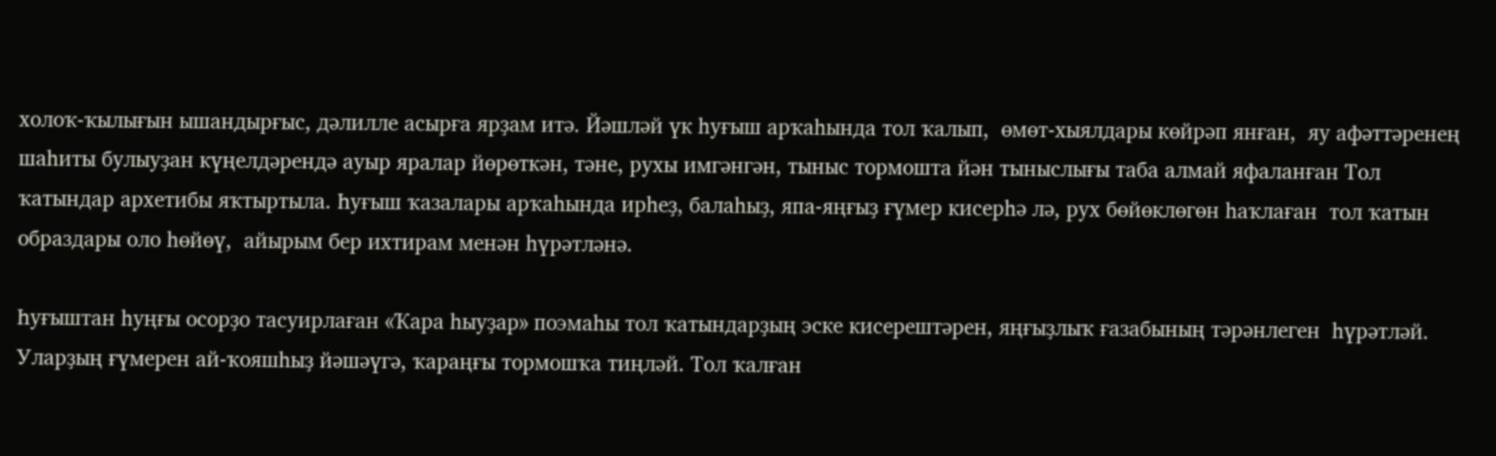холоҡ-ҡылығын ышандырғыс, дәлилле асырға ярҙам итә. Йәшләй үк һуғыш арҡаһында тол ҡалып,  өмөт-хыялдары көйрәп янған,  яу афәттәренең шаһиты булыуҙан күңелдәрендә ауыр яралар йөрөткән, тәне, рухы имгәнгән, тыныс тормошта йән тыныслығы таба алмай яфаланған Тол ҡатындар архетибы яҡтыртыла. Һуғыш ҡазалары арҡаһында ирһеҙ, балаһыҙ, япа-яңғыҙ ғүмер кисерһә лә, рух бөйөклөгөн һаҡлаған  тол ҡатын образдары оло һөйөү,  айырым бер ихтирам менән һүрәтләнә.

Һуғыштан һуңғы осорҙо тасуирлаған «Ҡара һыуҙар» поэмаһы тол ҡатындарҙың эске кисерештәрен, яңғыҙлыҡ ғазабының тәрәнлеген  һүрәтләй.  Уларҙың ғүмерен ай-ҡояшһыҙ йәшәүгә, ҡараңғы тормошҡа тиңләй. Тол ҡалған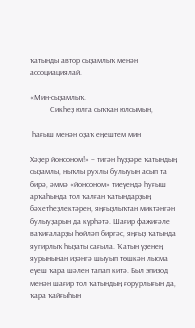ҡатынды автор сыҙамлыҡ менән ассоциациялай.

«Мин-сыҙамлыҡ.
          Сикһеҙ юлга сыҡҡан юлсымын,

 һағыш менән оҙаҡ еңештем мин

Хәҙер йонсоном!» – тигән һүҙҙәре ҡатындың сыҙамлы, ныҡлы рухлы булыуын асып та бирә, әммә «йонсоном» тиеүендә һуғыш арҡаһында тол ҡалған ҡатындарҙың бәхетһеҙлектәрен, яңғыҙлыҡтан миктәнгән булыуҙарын да күрһәтә. Шағир фажиғәле ваҡиғаларҙы һөйләп биргәс, яңғыҙ ҡатында яугирлыҡ һыҙаты сағыла. Ҡатын үҙенең яурынынан иҙәнгә шыуып төшкән лысма еүеш ҡара шәлен тапап китә. Был эпизод менән шағир тол ҡатындың ғорурлығын да,  ҡара ҡайғыһын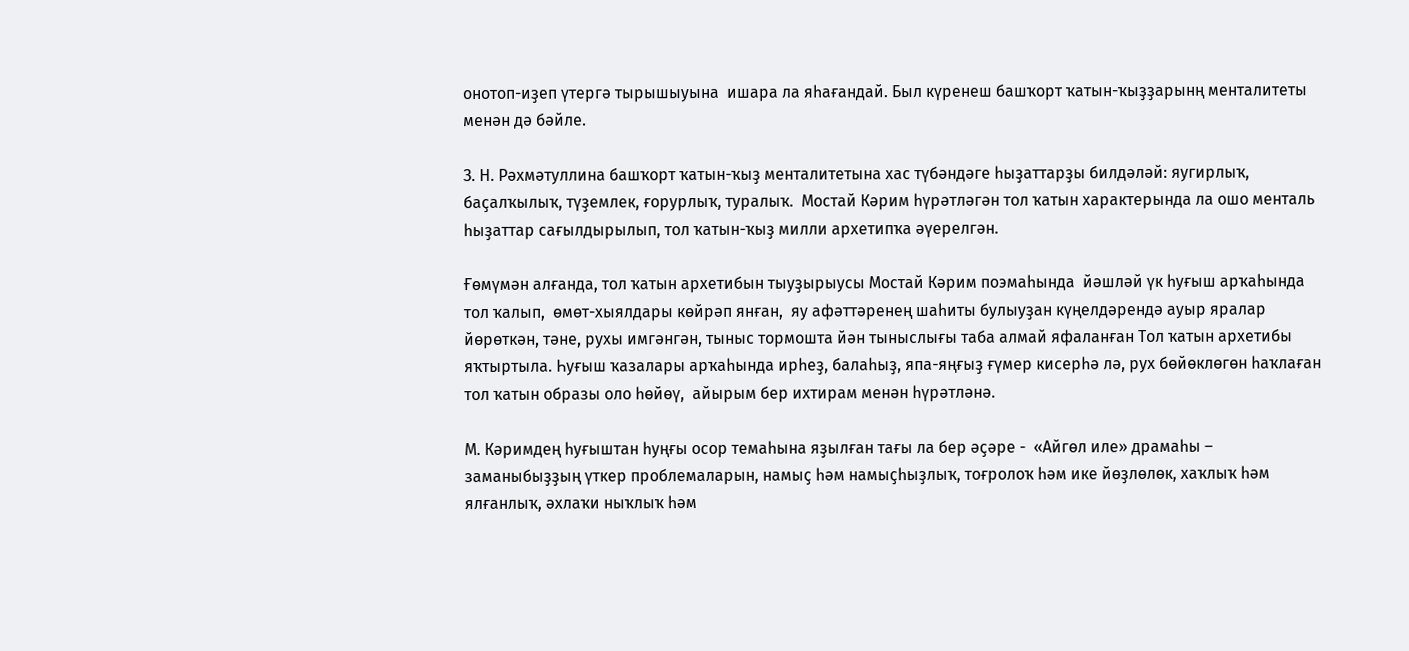онотоп-иҙеп үтергә тырышыуына  ишара ла яһағандай. Был күренеш башҡорт ҡатын-ҡыҙҙарынң менталитеты менән дә бәйле.

З. Н. Рәхмәтуллина башҡорт ҡатын-ҡыҙ менталитетына хас түбәндәге һыҙаттарҙы билдәләй: яугирлыҡ, баҫалҡылыҡ, түҙемлек, ғорурлыҡ, туралыҡ.  Мостай Кәрим һүрәтләгән тол ҡатын характерында ла ошо менталь һыҙаттар сағылдырылып, тол ҡатын-ҡыҙ милли архетипҡа әүерелгән.

Ғөмүмән алғанда, тол ҡатын архетибын тыуҙырыусы Мостай Кәрим поэмаһында  йәшләй үк һуғыш арҡаһында тол ҡалып,  өмөт-хыялдары көйрәп янған,  яу афәттәренең шаһиты булыуҙан күңелдәрендә ауыр яралар йөрөткән, тәне, рухы имгәнгән, тыныс тормошта йән тыныслығы таба алмай яфаланған Тол ҡатын архетибы яҡтыртыла. Һуғыш ҡазалары арҡаһында ирһеҙ, балаһыҙ, япа-яңғыҙ ғүмер кисерһә лә, рух бөйөклөгөн һаҡлаған  тол ҡатын образы оло һөйөү,  айырым бер ихтирам менән һүрәтләнә.

М. Кәримдең һуғыштан һуңғы осор темаһына яҙылған тағы ла бер әҫәре -  «Айгөл иле» драмаһы – заманыбыҙҙың үткер проблемаларын, намыҫ һәм намыҫһыҙлыҡ, тоғролоҡ һәм ике йөҙлөлөк, хаҡлыҡ һәм ялғанлыҡ, әхлаҡи ныҡлыҡ һәм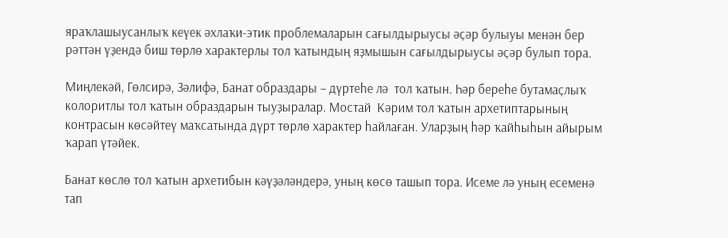яраҡлашыусанлыҡ кеүек әхлаҡи-этик проблемаларын сағылдырыусы әҫәр булыуы менән бер рәттән үҙендә биш төрлө характерлы тол ҡатындың яҙмышын сағылдырыусы әҫәр булып тора.

Миңлекәй, Гөлсирә, Зәлифә, Банат образдары – дүртеһе лә  тол ҡатын. Һәр береһе бутамаҫлыҡ колоритлы тол ҡатын образдарын тыуҙыралар. Мостай  Кәрим тол ҡатын архетиптарының контрасын көсәйтеү маҡсатында дүрт төрлө характер һайлаған. Уларҙың һәр ҡайһыһын айырым ҡарап үтәйек.

Банат көслө тол ҡатын архетибын кәүҙәләндерә, уның көсө ташып тора. Исеме лә уның есеменә тап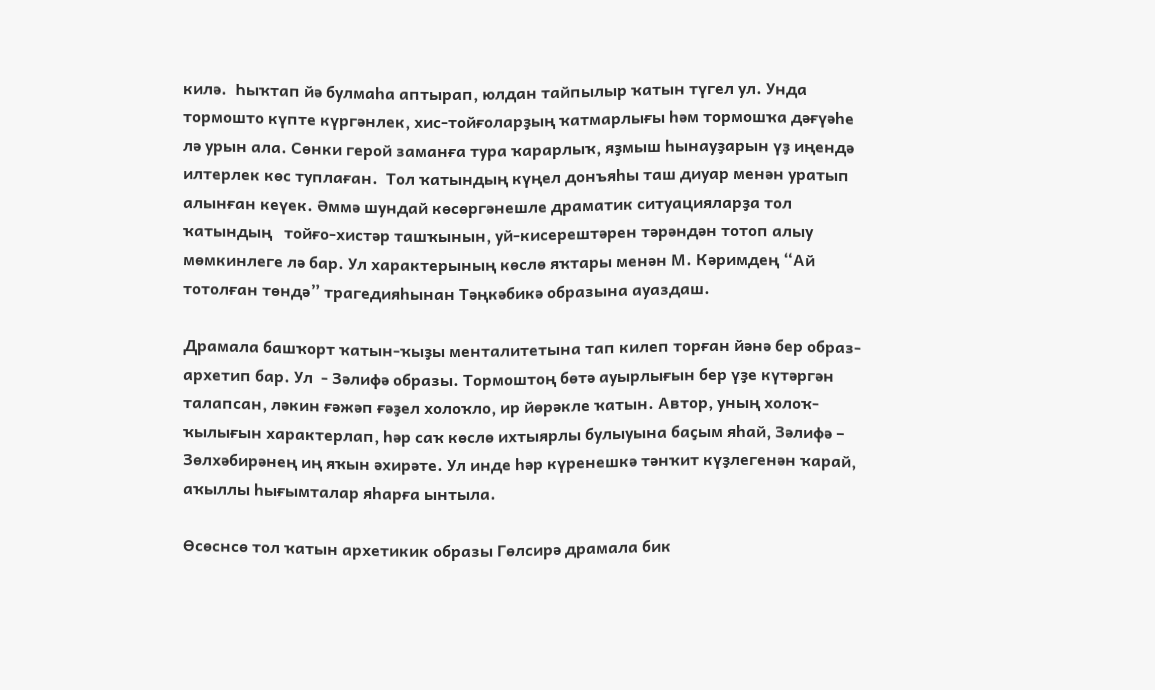килә.  Һыҡтап йә булмаһа аптырап, юлдан тайпылыр ҡатын түгел ул. Унда тормошто күпте күргәнлек, хис-тойғоларҙың ҡатмарлығы һәм тормошҡа дәғүәһе лә урын ала. Сөнки герой заманға тура ҡарарлыҡ, яҙмыш һынауҙарын үҙ иңендә илтерлек көс туплаған.  Тол ҡатындың күңел донъяһы таш диуар менән уратып алынған кеүек. Әммә шундай көсөргәнешле драматик ситуацияларҙа тол ҡатындың   тойғо-хистәр ташҡынын, уй-кисерештәрен тәрәндән тотоп алыу мөмкинлеге лә бар. Ул характерының көслө яҡтары менән М. Кәримдең “Ай тотолған төндә” трагедияһынан Тәңкәбикә образына ауаздаш.

Драмала башҡорт ҡатын-ҡыҙы менталитетына тап килеп торған йәнә бер образ-архетип бар. Ул  - Зәлифә образы. Тормоштоң бөтә ауырлығын бер үҙе күтәргән талапсан, ләкин ғәжәп ғәҙел холоҡло, ир йөрәкле ҡатын. Автор, уның холоҡ-ҡылығын характерлап, һәр саҡ көслө ихтыярлы булыуына баҫым яһай, Зәлифә – Зөлхәбирәнең иң яҡын әхирәте. Ул инде һәр күренешкә тәнҡит күҙлегенән ҡарай, аҡыллы һығымталар яһарға ынтыла.

Өсөснсө тол ҡатын архетикик образы Гөлсирә драмала бик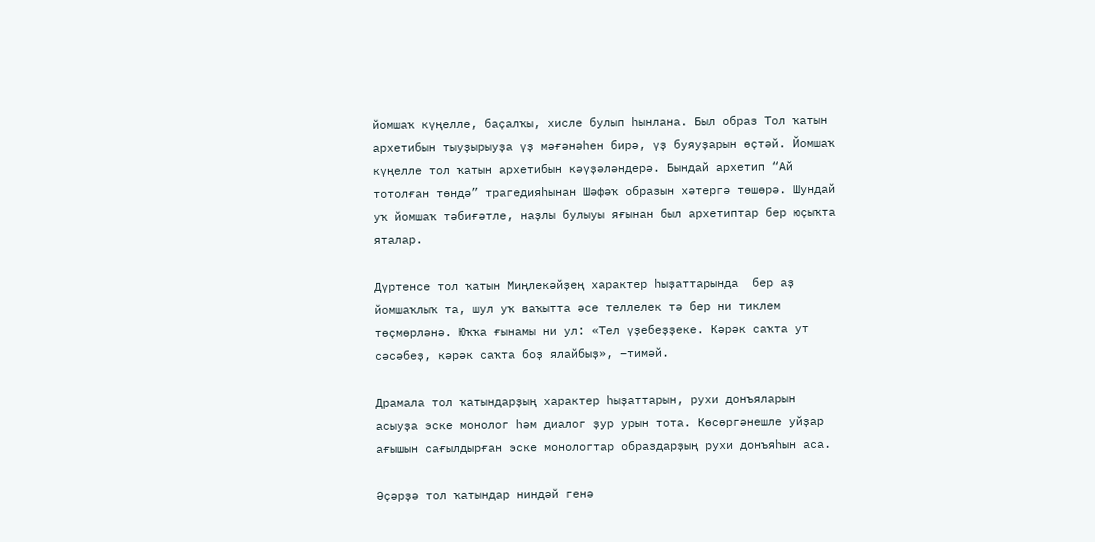йомшаҡ күңелле, баҫалҡы, хисле булып һынлана. Был образ Тол ҡатын архетибын тыуҙырыуҙа үҙ мәғәнәһен бирә, үҙ буяуҙарын өҫтәй. Йомшаҡ күңелле тол ҡатын архетибын кәүҙәләндерә. Бындай архетип “Ай тотолған төндә” трагедияһынан Шәфәҡ образын хәтергә төшөрә. Шундай уҡ йомшаҡ тәбиғәтле, наҙлы булыуы яғынан был архетиптар бер юҫыҡта яталар.

Дүртенсе тол ҡатын Миңлекәйҙең характер һыҙаттарында  бер аҙ йомшаҡлыҡ та, шул уҡ ваҡытта әсе теллелек тә бер ни тиклем төҫмөрләнә. Юҡҡа ғынамы ни ул: «Тел үҙебеҙҙеке. Кәрәк саҡта ут сәсәбеҙ, кәрәк саҡта боҙ ялайбыҙ», –тимәй.

Драмала тол ҡатындарҙың характер һыҙаттарын, рухи донъяларын асыуҙа эске монолог һәм диалог ҙур урын тота. Көсөргәнешле уйҙар ағышын сағылдырған эске монологтар образдарҙың рухи донъяһын аса.

Әҫәрҙә тол ҡатындар ниндәй генә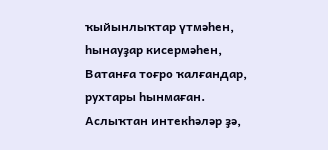ҡыйынлыҡтар үтмәһен, һынауҙар кисермәһен, Ватанға тоғро ҡалғандар, рухтары һынмаған. Аслыҡтан интекһәләр ҙә,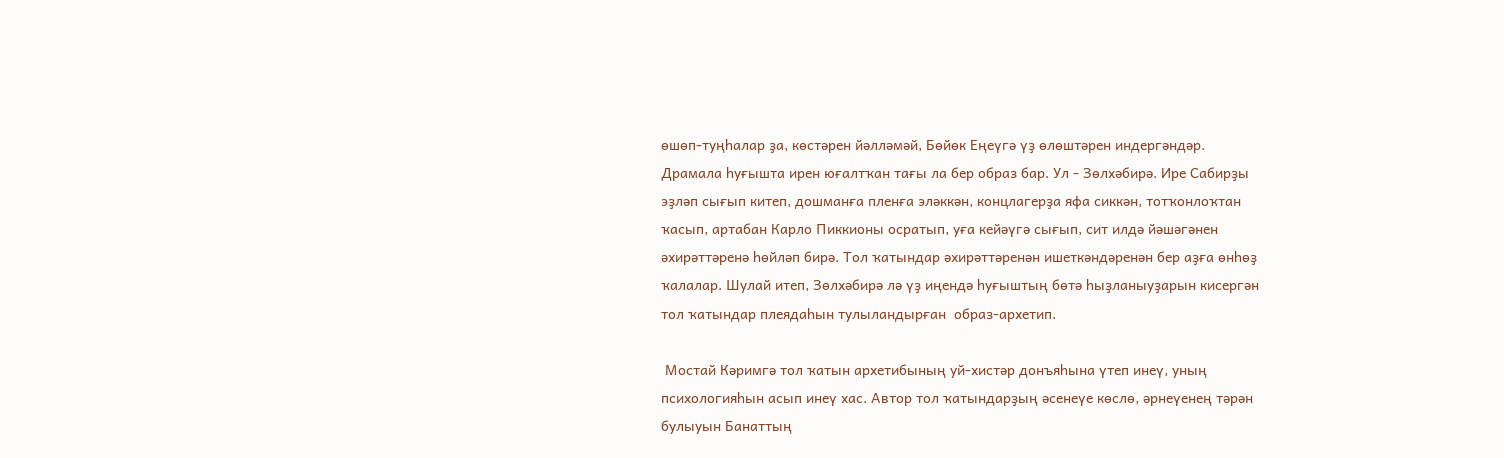өшөп-туңһалар ҙа, көстәрен йәлләмәй, Бөйөк Еңеүгә үҙ өлөштәрен индергәндәр. Драмала һуғышта ирен юғалтҡан тағы ла бер образ бар. Ул - Зөлхәбирә. Ире Сабирҙы эҙләп сығып китеп, дошманға пленға эләккән, концлагерҙа яфа сиккән, тотҡонлоҡтан ҡасып, артабан Карло Пиккионы осратып, уға кейәүгә сығып, сит илдә йәшәгәнен әхирәттәренә һөйләп бирә. Тол ҡатындар әхирәттәренән ишеткәндәренән бер аҙға өнһөҙ ҡалалар. Шулай итеп, Зөлхәбирә лә үҙ иңендә һуғыштың бөтә һыҙланыуҙарын кисергән тол ҡатындар плеядаһын тулыландырған  образ-архетип.

 Мостай Кәримгә тол ҡатын архетибының уй-хистәр донъяһына үтеп инеү, уның психологияһын асып инеү хас. Автор тол ҡатындарҙың әсенеүе көслө, әрнеүенең тәрән булыуын Банаттың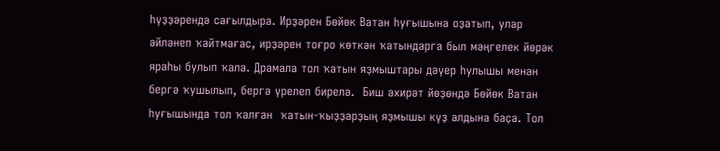һүҙҙәрендә сағылдыра. Ирҙәрен Бөйөк Ватан һуғышына оҙатып, улар әйләнеп ҡайтмағас, ирҙәрен тоғро көткән ҡатындарга был мәңгелек йөрәк яраһы булып ҡала. Драмала тол ҡатын яҙмыштары дәүер һулышы менән бергә ҡушылып, бергә үрелеп бирелә.  Биш әхирәт йөҙөндә Бөйөк Ватан һуғышында тол ҡалған  ҡатын-ҡыҙҙарҙың яҙмышы күҙ алдына баҫа. Тол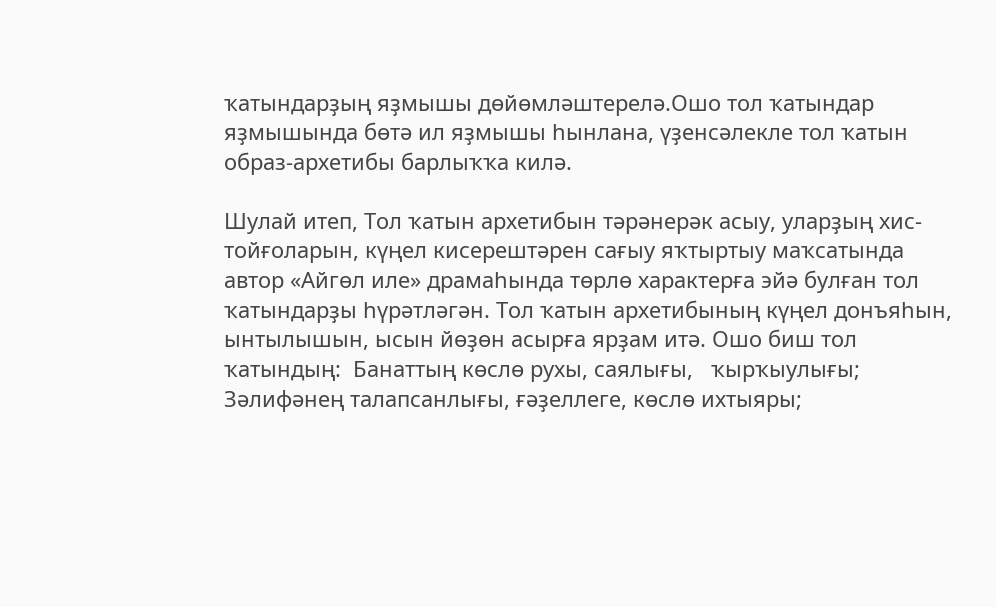ҡатындарҙың яҙмышы дөйөмләштерелә.Ошо тол ҡатындар яҙмышында бөтә ил яҙмышы һынлана, үҙенсәлекле тол ҡатын образ-архетибы барлыҡҡа килә.

Шулай итеп, Тол ҡатын архетибын тәрәнерәк асыу, уларҙың хис-тойғоларын, күңел кисерештәрен сағыу яҡтыртыу маҡсатында автор «Айгөл иле» драмаһында төрлө характерға эйә булған тол ҡатындарҙы һүрәтләгән. Тол ҡатын архетибының күңел донъяһын, ынтылышын, ысын йөҙөн асырға ярҙам итә. Ошо биш тол ҡатындың:  Банаттың көслө рухы, саялығы,   ҡырҡыулығы; Зәлифәнең талапсанлығы, ғәҙеллеге, көслө ихтыяры;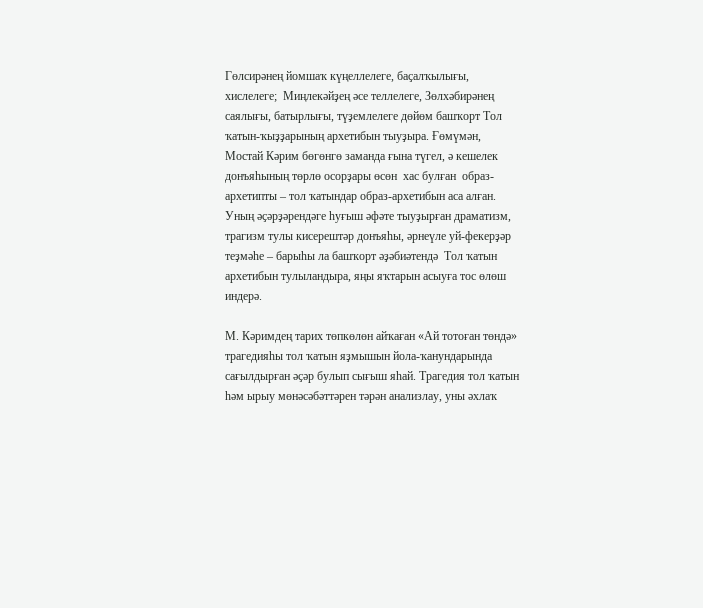Гөлсирәнең йомшаҡ күңеллелеге, баҫалҡылығы, хислелеге;  Миңлекәйҙең әсе теллелеге, Зөлхәбирәнең саялығы, батырлығы, түҙемлелеге дөйөм башҡорт Тол ҡатын-ҡыҙҙарының архетибын тыуҙыра. Ғөмүмән, Мостай Кәрим бөгөнгө заманда ғына түгел, ә кешелек донъяһының төрлө осорҙары өсөн  хас булған  образ-архетипты – тол ҡатындар образ-архетибын аса алған. Уның әҫәрҙәрендәге һуғыш әфәте тыуҙырған драматизм, трагизм тулы кисерештәр донъяһы, әрнеүле уй-фекерҙәр теҙмәһе – барыһы ла башҡорт әҙәбиәтендә  Тол ҡатын архетибын тулыландыра, яңы яҡтарын асыуға тос өлөш индерә.

М. Кәримдең тарих төпкөлөн айҡаған «Ай тотоған төндә» трагедияһы тол ҡатын яҙмышын йола-ҡанундарында сағылдырған әҫәр булып сығыш яһай. Трагедия тол ҡатын һәм ырыу мөнәсәбәттәрен тәрән анализлау, уны әхлаҡ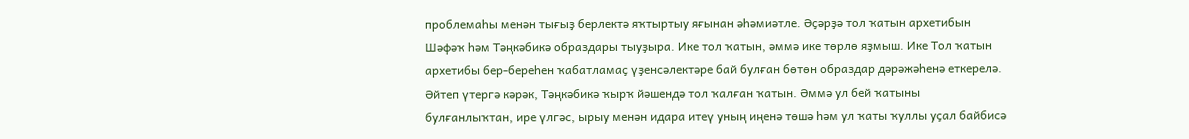проблемаһы менән тығыҙ берлектә яҡтыртыу яғынан әһәмиәтле. Әҫәрҙә тол ҡатын архетибын Шәфәҡ һәм Тәңкәбикә образдары тыуҙыра. Ике тол ҡатын, әммә ике төрлө яҙмыш. Ике Тол ҡатын архетибы бер-береһен ҡабатламаҫ үҙенсәлектәре бай булған бөтөн образдар дәрәжәһенә еткерелә. Әйтеп үтергә кәрәк, Тәңкәбикә ҡырҡ йәшендә тол ҡалған ҡатын. Әммә ул бей ҡатыны булғанлыҡтан, ире үлгәс, ырыу менән идара итеү уның иңенә төшә һәм ул ҡаты ҡуллы уҫал байбисә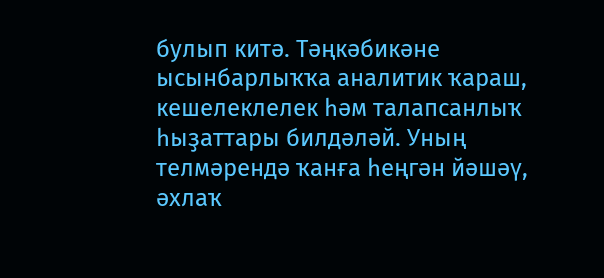булып китә. Тәңкәбикәне ысынбарлыҡҡа аналитик ҡараш, кешелеклелек һәм талапсанлыҡ һыҙаттары билдәләй. Уның телмәрендә ҡанға һеңгән йәшәү, әхлаҡ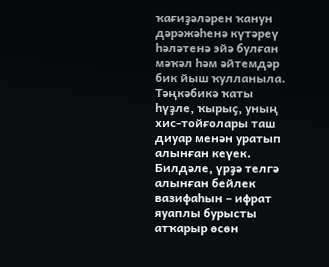ҡағиҙәләрен ҡанун дәрәжәһенә күтәреү һәләтенә эйә булған мәҡәл һәм әйтемдәр бик йыш ҡулланыла. Тәңкәбикә ҡаты һүҙле, ҡырыҫ, уның хис-тойғолары таш диуар менән уратып алынған кеүек. Билдәле, үрҙә телгә алынған бейлек вазифаһын – ифрат яуаплы бурысты атҡарыр өсөн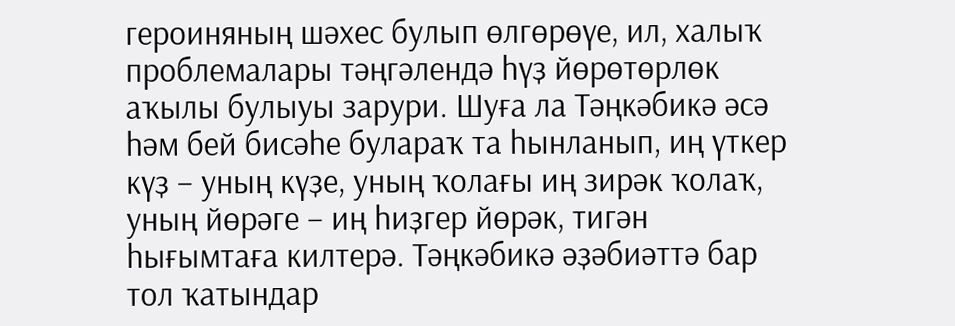героиняның шәхес булып өлгөрөүе, ил, халыҡ проблемалары тәңгәлендә һүҙ йөрөтөрлөк аҡылы булыуы зарури. Шуға ла Тәңкәбикә әсә һәм бей бисәһе булараҡ та һынланып, иң үткер күҙ – уның күҙе, уның ҡолағы иң зирәк ҡолаҡ, уның йөрәге – иң һиҙгер йөрәк, тигән һығымтаға килтерә. Тәңкәбикә әҙәбиәттә бар тол ҡатындар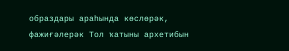образдары араһында көслөрәк, фажиғәлерәк Тол ҡатыны архетибын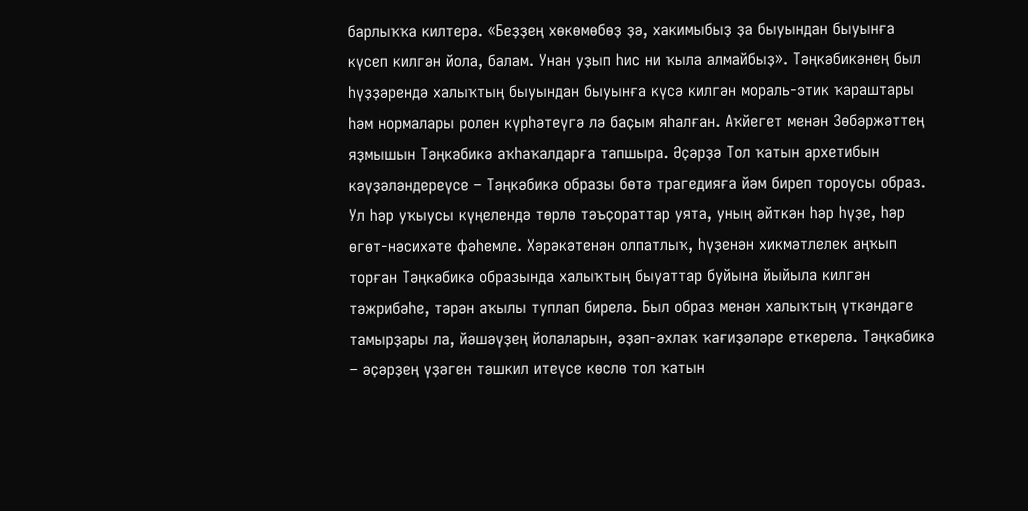барлыҡҡа килтерә. «Беҙҙең хөкөмөбөҙ ҙә, хакимыбыҙ ҙа быуындан быуынға күсеп килгән йола, балам. Унан уҙып һис ни ҡыла алмайбыҙ». Тәңкәбикәнең был һүҙҙәрендә халыҡтың быуындан быуынға күсә килгән мораль-этик ҡараштары һәм нормалары ролен күрһәтеүгә лә баҫым яһалған. Аҡйегет менән Зөбәржәттең яҙмышын Тәңкәбикә аҡһаҡалдарға тапшыра. Әҫәрҙә Тол ҡатын архетибын кәүҙәләндереүсе – Тәңкәбикә образы бөтә трагедияға йәм биреп тороусы образ. Ул һәр уҡыусы күңелендә төрлө тәъҫораттар уята, уның әйткән һәр һүҙе, һәр өгөт-нәсихәте фәһемле. Хәрәкәтенән олпатлыҡ, һүҙенән хикмәтлелек аңҡып торған Тәңкәбикә образында халыҡтың быуаттар буйына йыйыла килгән тәжрибәһе, тәрән аҡылы туплап бирелә. Был образ менән халыҡтың үткәндәге тамырҙары ла, йәшәүҙең йолаларын, әҙәп-әхлаҡ ҡағиҙәләре еткерелә. Тәңкәбикә – әҫәрҙең үҙәген тәшкил итеүсе көслө тол ҡатын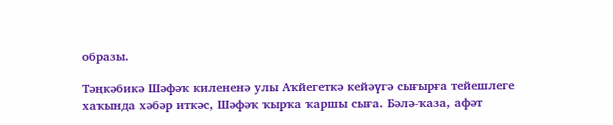образы.

Тәңкәбикә Шәфәҡ килененә улы Аҡйегеткә кейәүгә сығырға тейешлеге хаҡында хәбәр иткәс, Шәфәҡ ҡырҡа ҡаршы сыға. Бәлә-ҡаза, афәт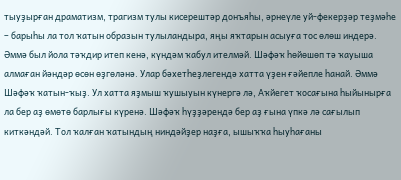тыуҙырған драматизм, трагизм тулы кисерештәр донъяһы, әрнеүле уй-фекерҙәр теҙмәһе – барыһы ла тол ҡатын образын тулыландыра, яңы яҡтарын асыуға тос өлөш индерә. Әммә был йола тәҡдир итеп кенә, күндәм ҡабул ителмәй. Шәфәҡ һөйөшөп тә ҡауыша алмаған йәндәр өсөн өҙгөләнә. Улар бәхетһеҙлегендә хатта үҙен ғәйепле һанай. Әммә Шәфәҡ ҡатын-ҡыҙ. Ул хатта яҙмыш ҡушыуын күнергә лә, Аҡйегет ҡосағына һыйынырға ла бер аҙ өмөтө барлығы күренә. Шәфәҡ һүҙҙәрендә бер аҙ ғына үпкә лә сағылып киткәндәй. Тол ҡалған ҡатындың ниндәйҙер наҙға, ышыҡҡа һыуһағаны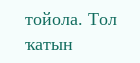тойола. Тол ҡатын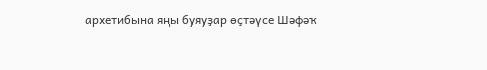архетибына яңы буяуҙар өҫтәүсе Шәфәҡ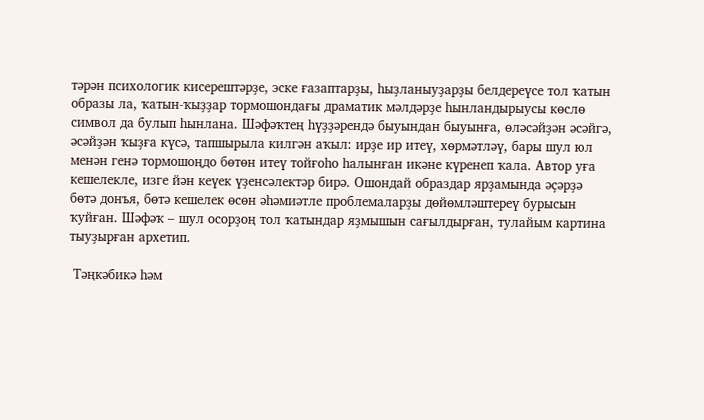тәрән психологик кисерештәрҙе, эске ғазаптарҙы, һыҙланыуҙарҙы белдереүсе тол ҡатын образы ла, ҡатын-ҡыҙҙар тормошондағы драматик мәлдәрҙе һынландырыусы көслө символ да булып һынлана. Шәфәҡтең һүҙҙәрендә быуындан быуынға, өләсәйҙән әсәйгә, әсәйҙән ҡыҙға күсә, тапшырыла килгән аҡыл: ирҙе ир итеү, хөрмәтләү, бары шул юл менән генә тормошоңдо бөтөн итеү тойғоһо һалынған икәне күренеп ҡала. Автор уға кешелекле, изге йән кеүек үҙенсәлектәр бирә. Ошондай образдар ярҙамында әҫәрҙә бөтә донъя, бөтә кешелек өсөн әһәмиәтле проблемаларҙы дөйөмләштереү бурысын ҡуйған. Шәфәҡ – шул осорҙоң тол ҡатындар яҙмышын сағылдырған, тулайым картина тыуҙырған архетип.

 Тәңкәбикә һәм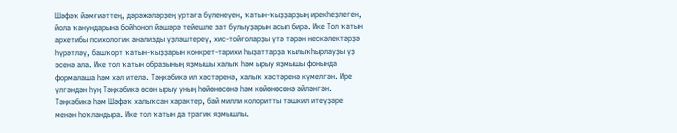Шәфәҡ йәмғиәттең, дәрәжәләрҙең уртаға бүленеүен, ҡатын-ҡыҙҙарҙың ирекһеҙлеген, йола ҡанундарына бойһоноп йәшәрә тейешле зат булыуҙарын асып бирә. Ике Тол ҡатын архетибы психологик анализды үҙләштереү, хис-тойғоларҙы үтә тәрән нескәлектәрҙә һүрәтләү, башҡорт ҡатын-ҡыҙҙарын конкрет-тарихи һыҙаттарҙа ҡылыҡһырлауҙы үҙ эсенә ала. Ике тол ҡатын образының яҙмышы халыҡ һәм ырыу яҙмышы фонында формалаша һәм хәл ителә. Тәңкәбикә ил хәстәренә, халыҡ хәстәренә күмелгән. Ире үлгәндән һуң Тәңкәбикә өсөн ырыу уның һөйөнөсөнә һәм көйөнөсөнә әйләнгән. Тәңкәбикә һәм Шәфәҡ халыҡсан характер, бай милли колоритты тәшкил итеүҙәре менән һоҡландыра. Ике тол ҡатын да трагик яҙмышлы.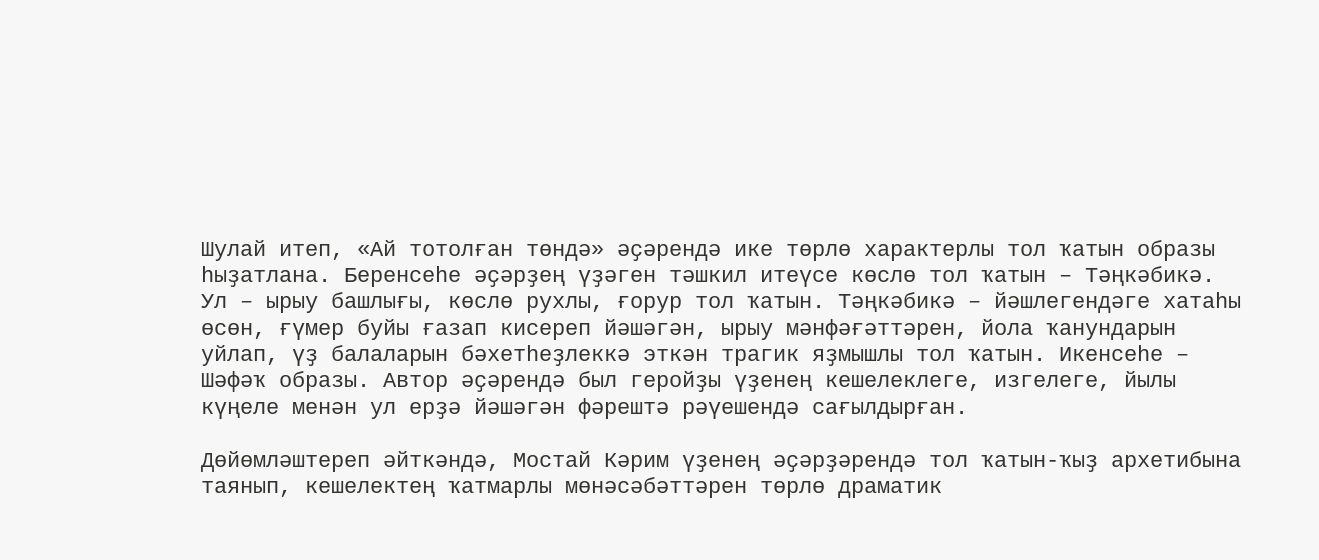Шулай итеп, «Ай тотолған төндә» әҫәрендә ике төрлө характерлы тол ҡатын образы һыҙатлана. Беренсеһе әҫәрҙең үҙәген тәшкил итеүсе көслө тол ҡатын – Тәңкәбикә. Ул – ырыу башлығы, көслө рухлы, ғорур тол ҡатын. Тәңкәбикә – йәшлегендәге хатаһы өсөн, ғүмер буйы ғазап кисереп йәшәгән, ырыу мәнфәғәттәрен, йола ҡанундарын уйлап, үҙ балаларын бәхетһеҙлеккә эткән трагик яҙмышлы тол ҡатын. Икенсеһе – Шәфәҡ образы. Автор әҫәрендә был геройҙы үҙенең кешелеклеге, изгелеге, йылы күңеле менән ул ерҙә йәшәгән фәрештә рәүешендә сағылдырған.

Дөйөмләштереп әйткәндә, Мостай Кәрим үҙенең әҫәрҙәрендә тол ҡатын-ҡыҙ архетибына таянып, кешелектең ҡатмарлы мөнәсәбәттәрен төрлө драматик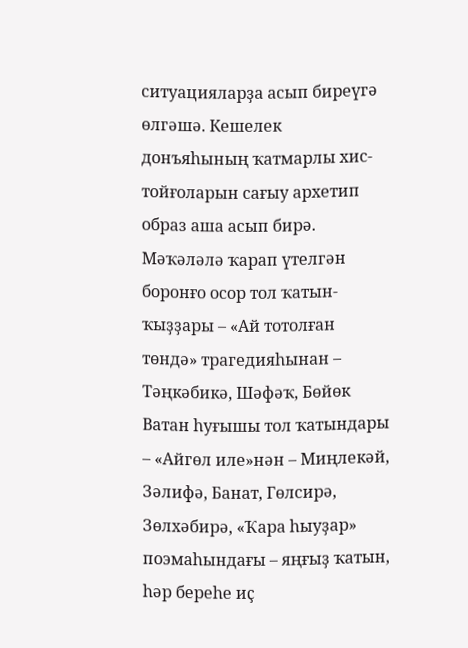ситуацияларҙа асып биреүгә өлгәшә. Кешелек донъяһының ҡатмарлы хис-тойғоларын сағыу архетип образ аша асып бирә. Мәҡәләлә ҡарап үтелгән боронғо осор тол ҡатын-ҡыҙҙары – «Ай тотолған төндә» трагедияһынан – Тәңкәбикә, Шәфәҡ, Бөйөк Ватан һуғышы тол ҡатындары – «Айгөл иле»нән – Миңлекәй, Зәлифә, Банат, Гөлсирә, Зөлхәбирә, «Ҡара һыуҙар» поэмаһындағы – яңғыҙ ҡатын, һәр береһе иҫ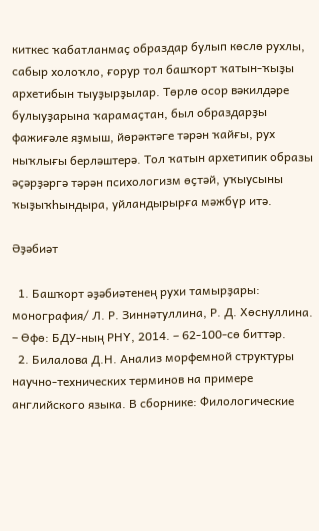киткес ҡабатланмаҫ образдар булып көслө рухлы, сабыр холоҡло, ғорур тол башҡорт ҡатын-ҡыҙы архетибын тыуҙырҙылар. Төрлө осор вәкилдәре булыуҙарына ҡарамаҫтан, был образдарҙы фажиғәле яҙмыш, йөрәктәге тәрән ҡайғы, рух ныҡлығы берләштерә. Тол ҡатын архетипик образы әҫәрҙәргә тәрән психологизм өҫтәй, уҡыусыны ҡыҙыҡһындыра, уйландырырға мәжбүр итә.

Әҙәбиәт

  1. Башҡорт әҙәбиәтенең рухи тамырҙары: монография/ Л. Р. Зиннәтуллина, Р. Д. Хөснуллина. – Өфө: БДУ-ның РНҮ, 2014. – 62-100-сө биттәр.
  2. Билалова Д.Н. Анализ морфемной структуры научно-технических терминов на примере английского языка. В сборнике: Филологические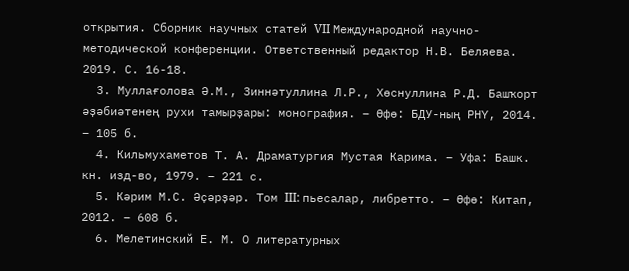открытия. Сборник научных статей VII Международной научно-методической конференции. Ответственный редактор Н.В. Беляева. 2019. С. 16-18.
  3. Муллағолова Ә.М., Зиннәтуллина Л.Р., Хөснуллина Р.Д. Башҡорт әҙәбиәтенең рухи тамырҙары: монография. – Өфө: БДУ-ның РНҮ, 2014. – 105 б.
  4. Кильмухаметов Т. А. Драматургия Мустая Карима. – Уфа: Башк. кн. изд-во, 1979. – 221 с.
  5. Кәрим М.С. Әҫәрҙәр. Том III: пьесалар, либретто. – Өфө: Китап, 2012. – 608 б.
  6. Мелетинский Е. М. О литературных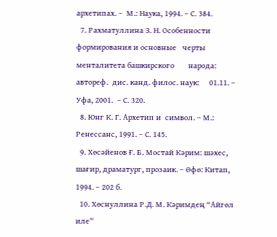архетипах. –  М.: Наука, 1994. – С. 384.
  7. Рахматуллина З. Н. Особенности формирования и основные   черты  менталитета башкирского       народа:      автореф.  дис. канд. филос. наук:     01.11. – Уфа, 2001.  – С. 320.
  8. Юнг К. Г. Архетип и  символ. – М.: Ренессанс, 1991. – С. 145.
  9. Хөсәйенов Ғ. Б. Мостай Кәрим: шәхес, шағир, драматург, прозаик. – Өфө: Китап, 1994. – 202 б.
  10. Хөснуллина Р.Д. М. Кәримдең “Айгөл иле”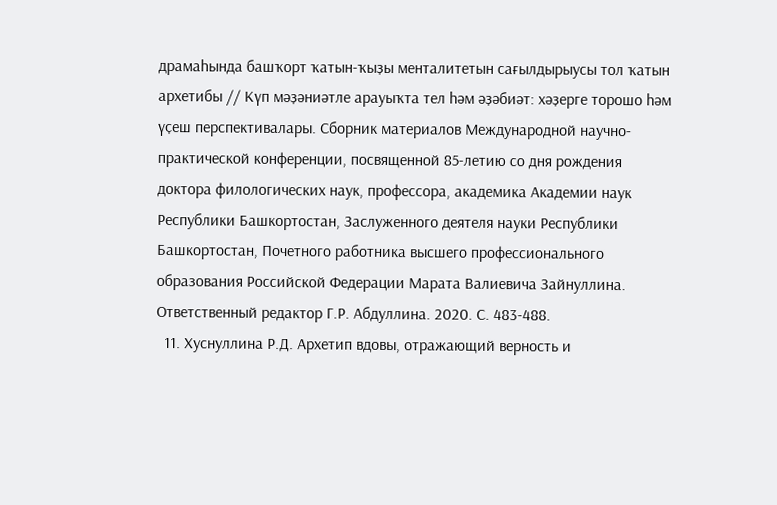драмаһында башҡорт ҡатын-ҡыҙы менталитетын сағылдырыусы тол ҡатын архетибы // Күп мәҙәниәтле арауыҡта тел һәм әҙәбиәт: хәҙерге торошо һәм үҫеш перспективалары. Сборник материалов Международной научно-практической конференции, посвященной 85-летию со дня рождения доктора филологических наук, профессора, академика Академии наук Республики Башкортостан, Заслуженного деятеля науки Республики Башкортостан, Почетного работника высшего профессионального образования Российской Федерации Марата Валиевича Зайнуллина. Ответственный редактор Г.Р. Абдуллина. 2020. С. 483-488.
  11. Хуснуллина Р.Д. Архетип вдовы, отражающий верность и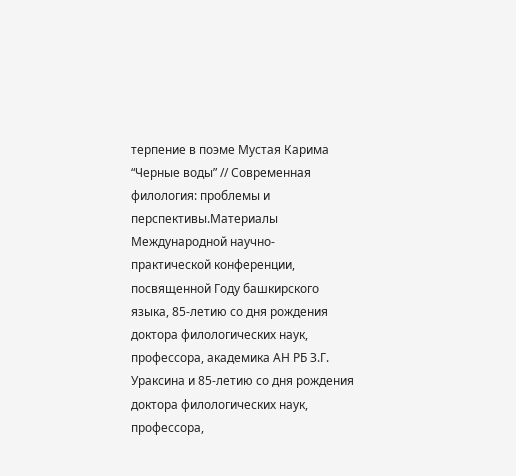терпение в поэме Мустая Карима “Черные воды” // Современная филология: проблемы и перспективы.Материалы Международной научно-практической конференции, посвященной Году башкирского языка, 85-летию со дня рождения доктора филологических наук, профессора, академика АН РБ З.Г. Ураксина и 85-летию со дня рождения доктора филологических наук, профессора,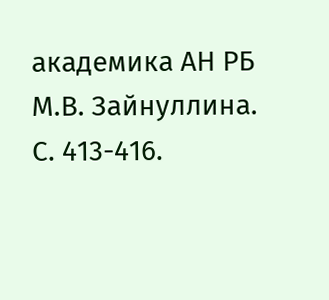академика АН РБ М.В. Зайнуллина. С. 413-416.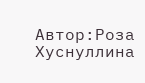Автор:Роза Хуснуллина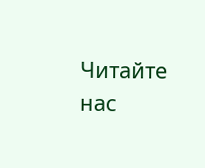Читайте нас